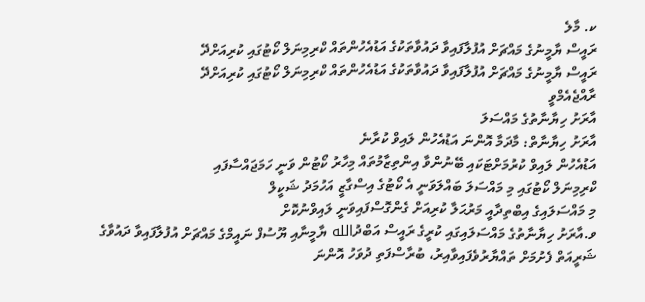ކ. މާލެ
ރައީސް ޔާމީނުގެ މައްޗަށް އުފުލާފައިވާ ދައުވާތަކުގެ އަޑުއެހުންތައް ކްރިމިނަލް ކޯޓުގައި ކުރިއަށްދޭ
ރައީސް ޔާމީނުގެ މައްޗަށް އުފުލާފައިވާ ދައުވާތަކުގެ އަޑުއެހުންތައް ކްރިމިނަލް ކޯޓުގައި ކުރިއަށްދޭ
ރާއްޖެއެމްވީ
އާރަށު ހިޔާނާތުގެ މައްސަލަ
އާރަށު ހިޔާނާތް: މާދަމާ އޮންނަ އަޑުއެހުން ލައިވް ކުރާނެ
އަޑުއެހުން ލައިވް ކުރުމަށްޓަކައި ބޭނުންވާ އިންތިޒާމުތައް މިހާރު ކޯޓުން ވަނީ ހަމަޖައްސާފައި
ކްރިމިނަލް ކޯޓުގައި މި މައްސަލަ ބައްލަވަނީ އެ ކޯޓުގެ އިސްގާޒީ އަހުމަދު ޝަކީލް
މި މައްސަލައިގެ އިބްތިދާއީ މަރުޙަލާ ކުރިއަށް ގެންގޮސްފައިވަނީ ލައިވްނުކޮށް
ވ.އާރަށު ހިޔާނާތުގެ މައްސަލައިގައި ކުރީގެ ރައީސް އަބްދުالله ޔާމީނާއި ޔޫސުފް ނައީމްގެ މައްޗަށް އުފުލާފައިވާ ދައުވާގެ ޝަރީއަތް ފެށުމަށް ތައްޔާރުވެފައިވާއިރު، ބުރާސްފަތި ދުވަހު އޮންނަ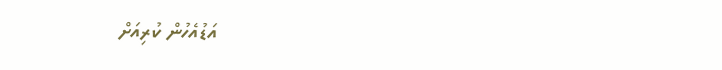އަޑުއެހުން ކުރިއަށް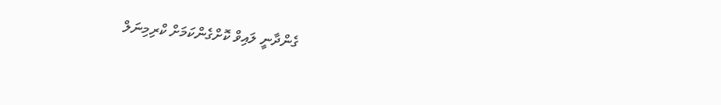ގެންދާނީ ލައިވް ކޮށްގެންކަމަށް ކްރިމިނަލް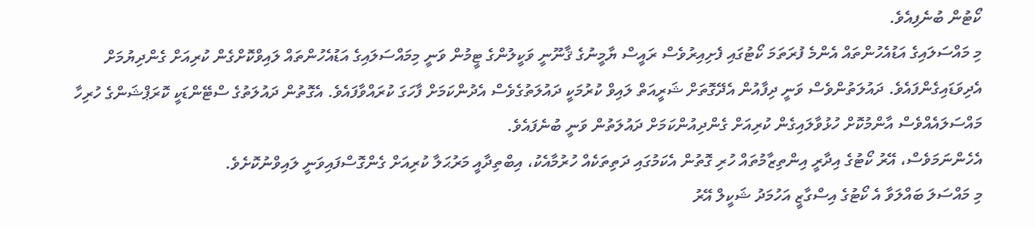ކޯޓުން ބުނެފިއެވެ.
މި މައްސަލައިގެ އަޑުއެހުންތައް އެންމެ ފުރަތަމަ ކޯޓުގައި ފެށިއިރުވެސް ރައީސް ޔާމީނުގެ ޤާނޫނީ ވަކީލުންގެ ޓީމުން ވަނީ މިމައްސަލައިގެ އަޑުއެހުންތައް ލައިވްކޮށްގެން ކުރިއަށް ގެންދިޔުމަށް އެދިވަޑައިގެންފައެވެ. ދައުލަތުންވެސް ވަނީ ދިފާއުން އެދޭގޮތަށް ޝަރީއަތް ލައިވް ކުރުމަކީ ދައުލަތުގެވެސް އެދުންކަމަށް ފާހަގަ ކުރައްވާފައެވެ. އެގޮތުން ދައުލަތުގެ ސްޓޭންޑަކީ ކޮރަޕްޝަންގެ ހުރިހާ މައްސަލައެއްވެސް އާންމުކޮށް ހުޅުވާލައިގެން ކުރިއަށް ގެންދިއުންކަމަށް ދައުލަތުން ވަނީ ބުނެފައެވެ.
އެހެންނަމަވެސް، އޭރު ކޯޓުގެ އިދާރީ އިންތިޒާމުތައް ހުރި ގޮތުން އެކަމުގައި ދަތިތަކެއް ހުރުމާއެކު، އިބްތިދާއީ މަރުޙަލާ ކުރިއަށް ގެންގޮސްފައިވަނީ ލައިވްނުކޮށެވެ.
މި މައްސަލަ ބައްލަވާ އެ ކޯޓުގެ އިސްގާޒީ އަހުމަދު ޝަކީލް އޭރު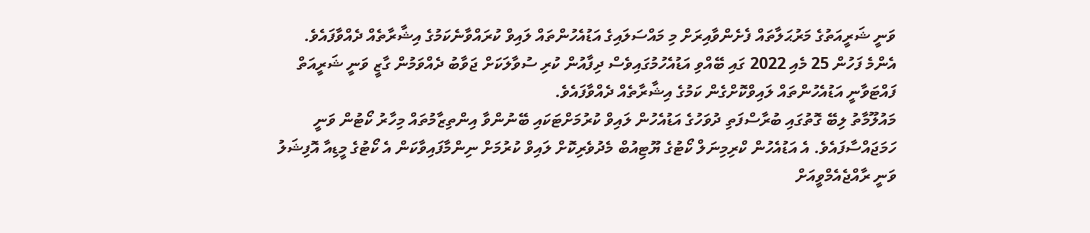ވަނީ ޝަރީއަތުގެ މަރުޙަލާތައް ފެށެންވާއިރަށް މި މައްސަލައިގެ އަޑުއެހުންތައް ލައިވް ކުރައްވާނެކަމުގެ އިޝާރާތެއް ދެއްވާފައެވެ. އެންމެ ފަހުން 25 މެއި 2022 ގައި ބޭއްވި އަޑުއެހުމުގައިވެސް ދިފާއުން ކުރި ސުވާލަކަށް ޖަވާބު ދެއްވަމުން ގާޒީ ވަނީ ޝަރީއަތް ފައްޓަވާނީ އަޑުއެހުންތައް ލައިވްކޮށްގެން ކަމުގެ އިޝާރާތެއް ދެއްވާފައެވެ.
މައުލޫމާތު ލިބޭ ގޮތުގައި ބުރާސްފަތި ދުވަހުގެ އަޑުއެހުން ލައިވް ކުރުމަށްޓަކައި ބޭނުންވާ އިންތިޒާމުތައް މިހާރު ކޯޓުން ވަނީ ހަމަޖައްސާފައެވެ. އެ އަޑުއެހުން ކްރިމިނަލް ކޯޓުގެ ޔޫޓިއުބް މެދުވެރިކޮށް ލައިވް ކުރުމަށް ނިންމާފައިވާކަން އެ ކޯޓުގެ މީޑިއާ އޮފިޝަލު ވަނީ ރާއްޖެއެމްވީއަށް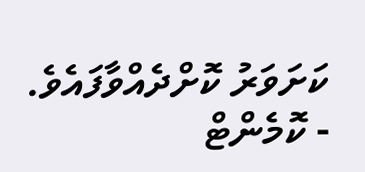ކަށަވަރު ކޮށްދެއްވާފައެވެ.
- ކޮމެންޓް